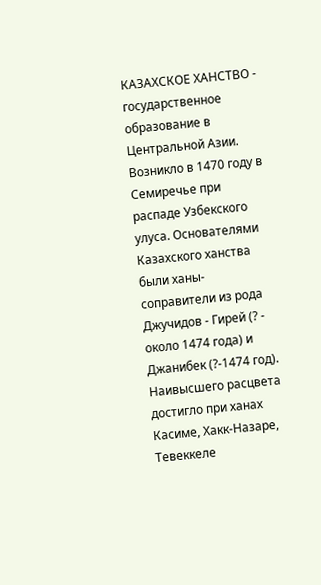КАЗАХСКОЕ ХАНСТВО - государственное образование в Центральной Азии.
Возникло в 1470 году в Семиречье при распаде Узбекского улуса. Основателями Казахского ханства были ханы-соправители из рода Джучидов - Гирей (? - около 1474 года) и Джанибек (?-1474 год). Наивысшего расцвета достигло при ханах Касиме, Хакк-Назаре, Тевеккеле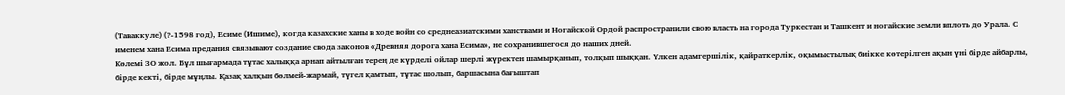(Таваккуле) (?-1598 год), Есиме (Ишиме), когда казахские ханы в ходе войн со среднеазиатскими ханствами и Ногайской Ордой распространили свою власть на города Туркестан и Ташкент и ногайские земли вплоть до Урала. С именем хана Есима предания связывают создание свода законов «Древняя дорога хана Есима», не сохранившегося до наших дней.
Көлемі ЗО жол. Бұл шығармада тұтас халыққа арнап айтылған терең де күрделі ойлар шерлі жүректен шамырқанып, толқып шыққан. Үлкен адамгершілік, қайраткерлік, оқымыстылық биікке көтерілген ақын үні бірде айбарлы, бірде кекті, бірде мұңлы. Қазақ халқын бөлмей-жармай, түгел қамтып, тұтас шолып, баршасына бағыштап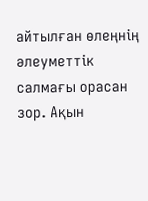айтылған өлеңнің әлеуметтік салмағы орасан зор. Ақын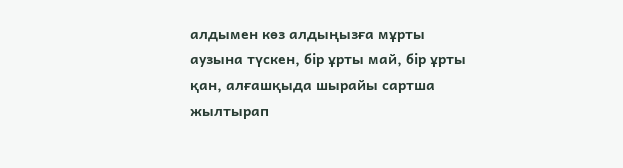алдымен көз алдыңызға мұрты аузына түскен, бір ұрты май, бір ұрты қан, алғашқыда шырайы сартша жылтырап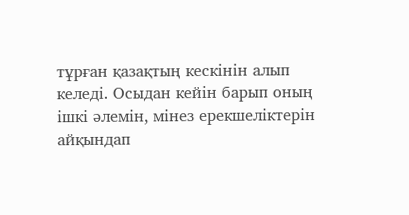тұрған қазақтың кескінін алып келеді. Осыдан кейін барып оның ішкі әлемін, мінез ерекшеліктерін айқындап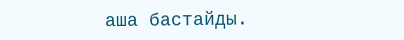аша бастайды.